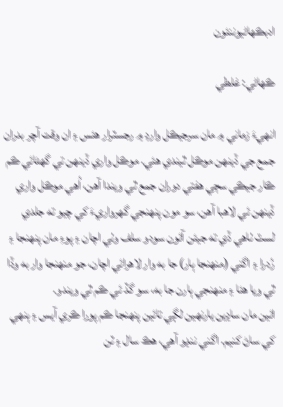ادبڪهاڻيوننئون

ڪهاڻي: غلطي

انهيءَ زماني ۾ مان سرجيڪل وارڊ ۾ رجسٽرار هئس ۽ ان وقت آچر بدران جمع جي ڏينهن موڪل ٿيندي هئي. موڪل واري ڏينهن تي گهڻائي ڪم ڪار جيڪي سڄي هفتي دوران جمع ٿي ويندا آهن، اُهي موڪل واري ڏينهن ئي لاهبا آهن، سو مون پنهنجي گهرواريءَ کي چيو ته جلدي لسٽ ٺاهي ڏي ته جيئن آئون سودو سلف وٺي اچان ۽ پوءِ مان پنهنجا ۽ رُدرا ۽ اگني (منهنجا ٻار) جا به وار لاهرائي اچان، جو منهنجا وار به وڏا ٿي ويا هئا ۽ منهنجي ٻارن جا به، سو گڏ ئي ڪم ٿي ويندو.
ائين مان ساڍين يارنهين لڳي تائين پنهنجا ڪم پورا ڪري آيس ۽ ٻنهي کي ساڻ کنيم. اگني ننڍو آهي، هڪ سال ۽ ٽن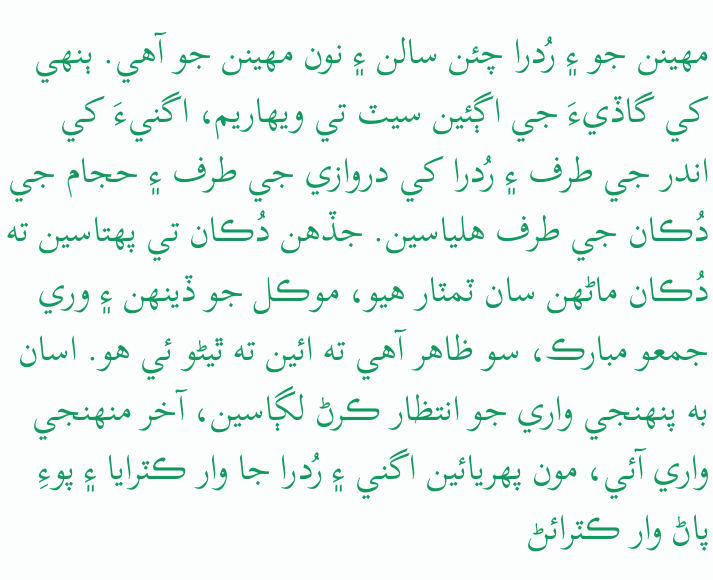مهينن جو ۽ رُدرا چئن سالن ۽ نون مهينن جو آهي. ٻنهي کي گاڏيءَ جي اڳئين سيٽ تي ويهاريم، اگنيءَ کي اندر جي طرف ۽ رُدرا کي دروازي جي طرف ۽ حجام جي دُڪان جي طرف هلياسين. جڏهن دُڪان تي پهتاسين ته دُڪان ماڻهن سان ٽمٽار هيو، موڪل جو ڏينهن ۽ وري جمعو مبارڪ، سو ظاهر آهي ته ائين ته ٿيڻو ئي هو. اسان به پنهنجي واري جو انتظار ڪرڻ لڳاسين، آخر منهنجي واري آئي، مون پهريائين اگني ۽ رُدرا جا وار ڪٽرايا ۽ پوءِ پاڻ وار ڪٽرائڻ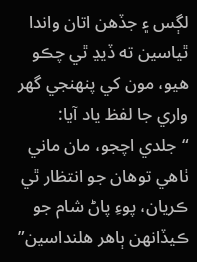لڳس ۽ جڏهن اتان واندا ٿياسين ته ڏيڍ ٿي چڪو هيو، مون کي پنهنجي گهر واري جا لفظ ياد آيا: “جلدي اچجو، مان ماني ٺاهي توهان جو انتظار ٿي ڪريان، پوءِ پاڻ شام جو ڪيڏانهن ٻاهر هلنداسين”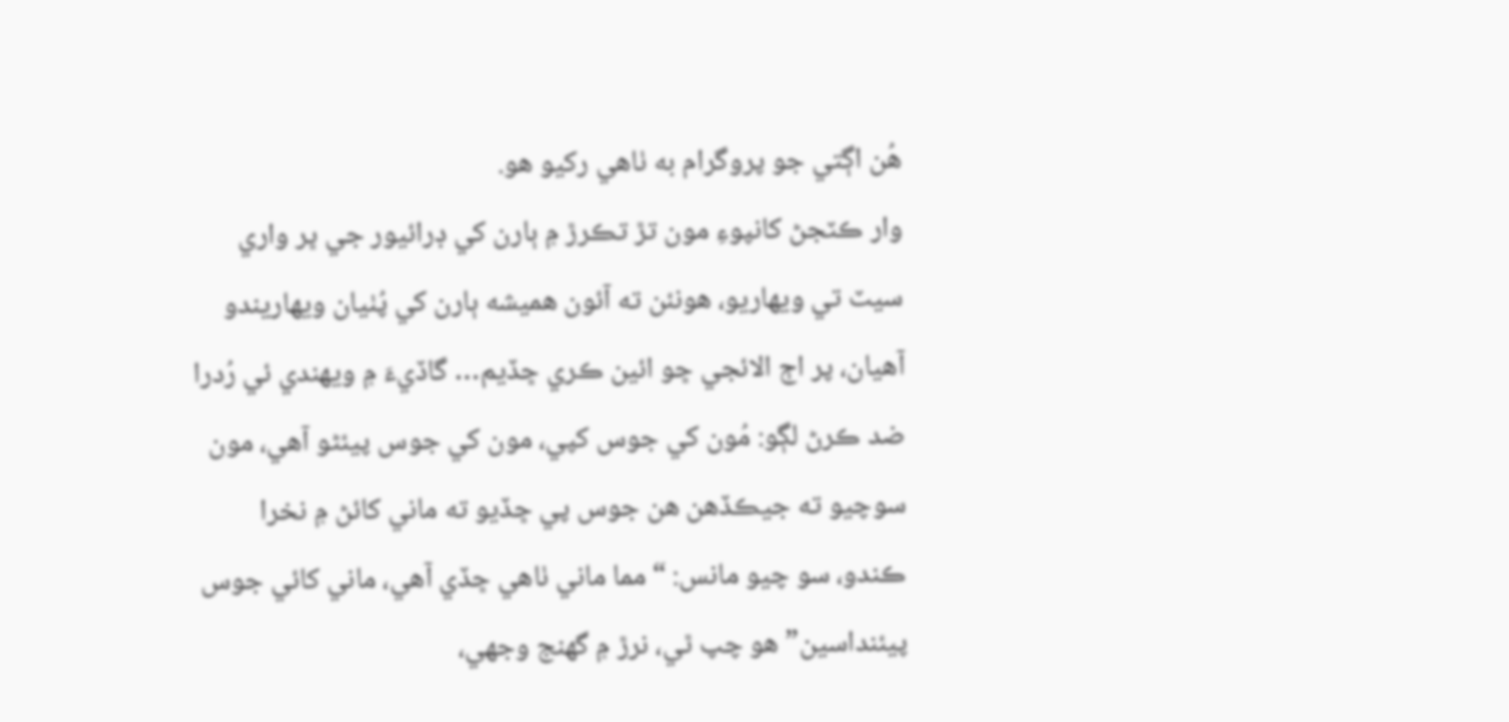هُن اڳتي جو پروگرام به ٺاهي رکيو هو.
وار ڪٽجڻ کانپوءِ مون تڙ تڪرڙ ۾ ٻارن کي ڊرائيور جي ڀر واري سيٽ تي ويهاريو، هونئن ته آئون هميشه ٻارن کي پُٺيان ويهاريندو آهيان، پر اڄ الائجي ڇو ائين ڪري ڇڏيم… گاڏيءَ ۾ ويهندي ئي رُدرا ضد ڪرڻ لڳو: مُون کي جوس کپي، مون کي جوس پيئڻو آهي، مون سوچيو ته جيڪڏهن هن جوس پي ڇڏيو ته ماني کائڻ ۾ نخرا ڪندو، سو چيو مانس: “مما ماني ٺاهي ڇڏي آهي، ماني کائي جوس پيئنداسين” هو چپ ٿي، نرڙ ۾ گهنج وجهي،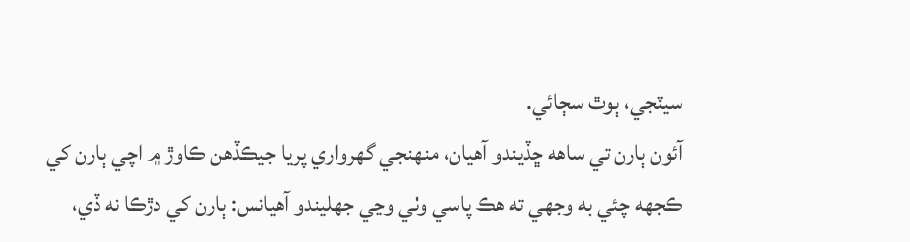سيٽجي، ٻوٿ سڄائي.
آئون ٻارن تي ساهه ڇڏيندو آهيان، منهنجي گهرواري پريا جيڪڏهن ڪاوڙ ۾ اچي ٻارن کي ڪجهه چئي به وجهي ته هڪ پاسي وٺي وڃي جهليندو آهيانس: ٻارن کي دڙڪا نه ڏي،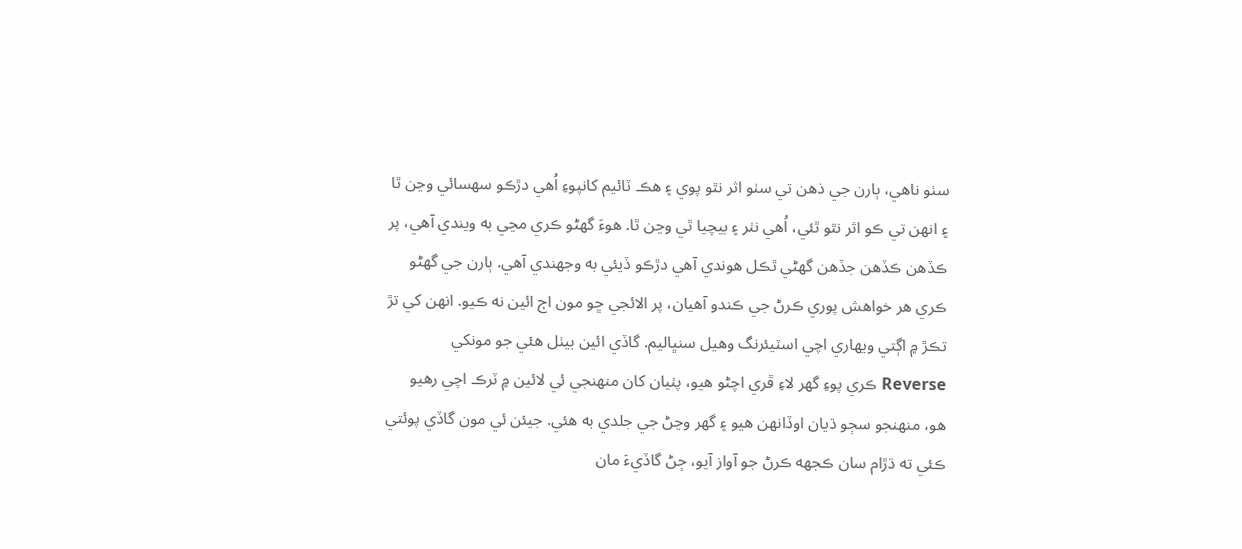سٺو ناهي، ٻارن جي ذهن تي سٺو اثر نٿو پوي ۽ هڪ ٽائيم کانپوءِ اُهي دڙڪو سهسائي وڃن ٿا ۽ انهن تي ڪو اثر نٿو ٿئي، اُهي نٺر ۽ بيچيا ٿي وڃن ٿا. هوءَ گهڻو ڪري مڃي به ويندي آهي، پر ڪڏهن ڪڏهن جڏهن گهڻي ٿڪل هوندي آهي دڙڪو ڏيئي به وجهندي آهي. ٻارن جي گهڻو ڪري هر خواهش پوري ڪرڻ جي ڪندو آهيان، پر الائجي ڇو مون اڄ ائين نه ڪيو. انهن کي تڙ تڪڙ ۾ اڳتي ويهاري اچي اسٽيئرنگ وهيل سنڀاليم. گاڏي ائين بيٺل هئي جو مونکي Reverse ڪري پوءِ گهر لاءِ ڦري اچڻو هيو، پٺيان کان منهنجي ئي لائين ۾ ٽرڪ اچي رهيو هو، منهنجو سڄو ڌيان اوڏانهن هيو ۽ گهر وڃڻ جي جلدي به هئي. جيئن ئي مون گاڏي پوئتي ڪئي ته ڌڙام سان ڪجهه ڪرڻ جو آواز آيو، ڄڻ گاڏيءَ مان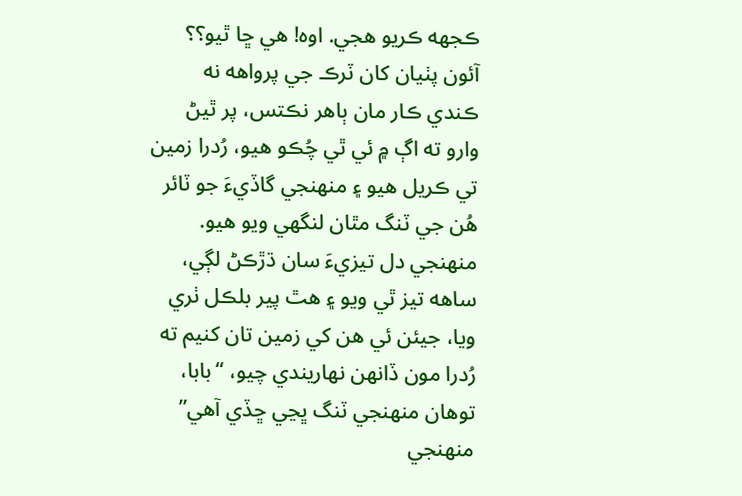ڪجهه ڪريو هجي. اوه! هي ڇا ٿيو؟؟ آئون پٺيان کان ٽرڪ جي پرواهه نه ڪندي ڪار مان ٻاهر نڪتس، پر ٿيڻ وارو ته اڳ ۾ ئي ٿي چُڪو هيو، رُدرا زمين تي ڪريل هيو ۽ منهنجي گاڏيءَ جو ٽائر هُن جي ٽنگ مٿان لنگهي ويو هيو. منهنجي دل تيزيءَ سان ڌڙڪڻ لڳي، ساهه تيز ٿي ويو ۽ هٿ پير بلڪل ٺري ويا، جيئن ئي هن کي زمين تان کنيم ته رُدرا مون ڏانهن نهاريندي چيو، “بابا، توهان منهنجي ٽنگ ڀڃي ڇڏي آهي” منهنجي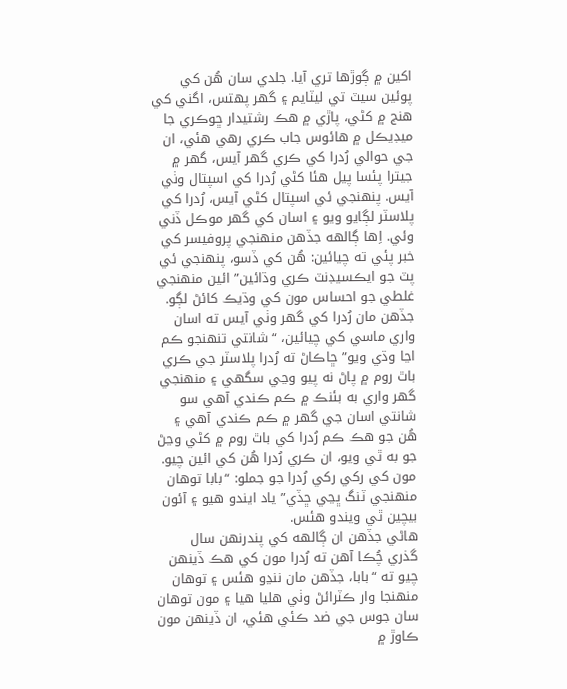اکين ۾ ڳوڙها تري آيا. جلدي سان هُن کي پوئين سيٽ تي ليٽايم ۽ گهر پهتس، اگني کي هنج ۾ کڻي، پاڙي ۾ هڪ رشتيدار ڇوڪري جا ميڊيڪل ۾ هائوس جاب ڪري رهي هئي، ان جي حوالي رُدرا کي ڪري گهر آيس، گهر ۾ جيترا پئسا پيل هئا کڻي رُدرا کي اسپتال وٺي آيس. پنهنجي ئي اسپتال کڻي آيس، رُدرا کي پلاسٽر لڳايو ويو ۽ اسان کي گهر موڪل ڏني وئي. اِها ڳالهه جڏهن منهنجي پروفيسر کي خبر پئي ته چيائين: هُن کي ڏسو، پنهنجي ئي پٽ جو ايڪسيڊنٽ ڪري وڌائين” ائين منهنجي غلطي جو احساس مون کي وڌيڪ کائڻ لڳو. جڏهن مان رُدرا کي گهر وٺي آيس ته اسان واري ماسي کي چيائين، “شانتي تنهنجو ڪم اڃا وڌي ويو” ڇاڪاڻ ته رُدرا پلاسٽر جي ڪري باٿ روم ۾ پاڻ نه پيو وڃي سگهي ۽ منهنجي گهر واري به بئنڪ ۾ ڪم ڪندي آهي سو شانتي اسان جي گهر ۾ ڪم ڪندي آهي ۽ هُن جو هڪ ڪم رُدرا کي باٿ روم ۾ کڻي وڃڻ جو به ٿي ويو، ان ڪري رُدرا هُن کي ائين چيو. مون کي رکي رکي رُدرا جو جملو: “بابا توهان منهنجي ٽنگ ڀڃي ڇڏي” ياد ايندو هيو ۽ آئون بيچين ٿي ويندو هئس.
هاڻي جڏهن ان ڳالهه کي پندرنهن سال گذري چُڪا آهن ته رُدرا مون کي هڪ ڏينهن چيو ته “بابا، جڏهن مان ننڍو هئس ۽ توهان منهنجا وار ڪٽرائڻ وٺي هليا هيا ۽ مون توهان سان جوس جي ضد ڪئي هئي، ان ڏينهن مون ڪاوڙ ۾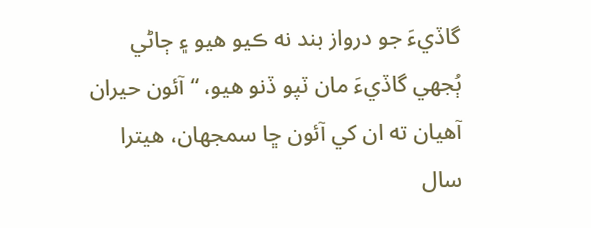گاڏيءَ جو درواز بند نه ڪيو هيو ۽ ڄاڻي ٻُجهي گاڏيءَ مان ٽپو ڏنو هيو، “آئون حيران آهيان ته ان کي آئون ڇا سمجهان، هيترا سال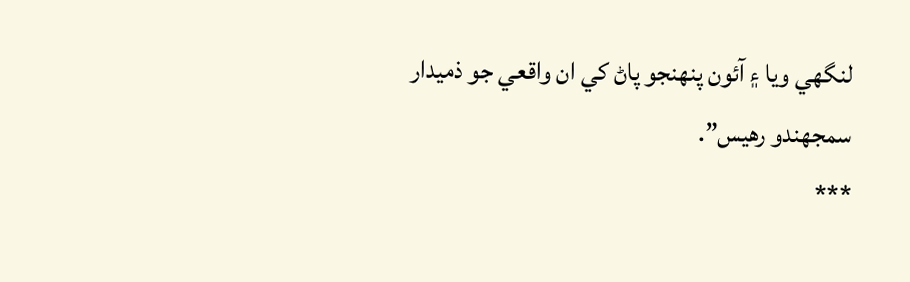لنگهي ويا ۽ آئون پنهنجو پاڻ کي ان واقعي جو ذميدار سمجهندو رهيس”.
***